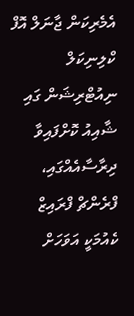އެމެރިކަން ޖާނަލް އޮފް ކްލިނިކަލް ނިއުޓްރިޝަން ގައި ޝާއިއު ކޮށްފައިވާ ދިރާސާއެއްގައި، ފްރެންޗް ފްރައިޒް ކެއުމަކީ އަވަހަށް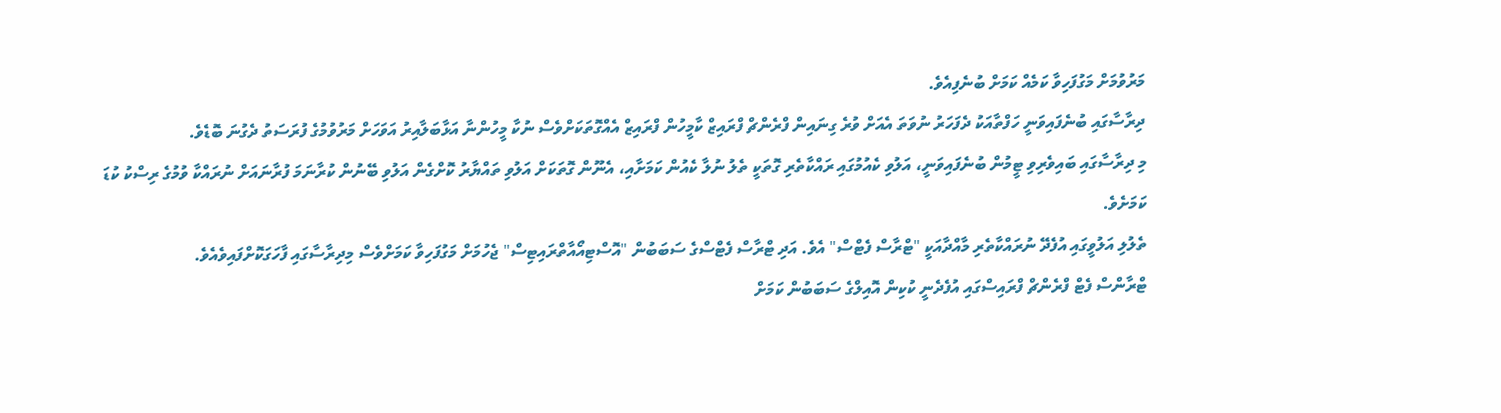މަރުވުމަށް މަގުފަހިވާ ކަމެއް ކަމަށް ބުނެފިއެވެ.
ދިރާސާގައި ބުނެފައިވަނީ ހަފްތާއަކު ދެފަހަރު ނުވަތަ އެއަށް ވުރެ ގިނައިން ފްރެންޗް ފްރައިޒް ކާމީހުން ފްރައިޒް އެއްގޮތަކަށްވެސް ނުކާ މީހުންނާ އަޅާބަލާއިރު އަވަހަށް މަރުވުމުގެ ފުރަސަތު ދެގުނަ ބޮޑެވެ.
މި ދިރާސާގައި ބައިވެރިވި ޓީމުން ބުނެފައިވަނީ، އަލުވި ކެއުމުގައި ރައްކާތެރި ގޮތަކީ ތެލު ނުލާ ކެއުން ކަމަށާއި، އެނޫން ގޮތަކަށް އަލުވި ތައްޔާރު ކޮށްގެން އަލުވި ބޭނުން ކުރާނަމަ ފުރާނައަށް ނުރައްކާ ވުމުގެ ރިސްކު ކުޑަ ކަމަށެވެ.
ތެލުލި އަލުވީގައި އުފެދޭ ނުރައްކާތެރި މާއްދާއަކީ "ޓްރާސް ފެޓްސް" އެވެ. އަދި ޓްރާސް ފެޓްސްގެ ސަބަބުން "އޮސްޓިއޯއާތްރައިޓިސް" ޖެހުމަށް މަގުފަހިވާ ކަމަށްވެސް މިދިރާސާގައި ފާހަގަކޮށްފައިވެއެވެ.
ޓްރާންސް ފެޓް ފްރެންޗް ފްރައިސްގައި އުފެދެނީ ކުކިން އޮއިލްގެ ސަބަބުން ކަމަށް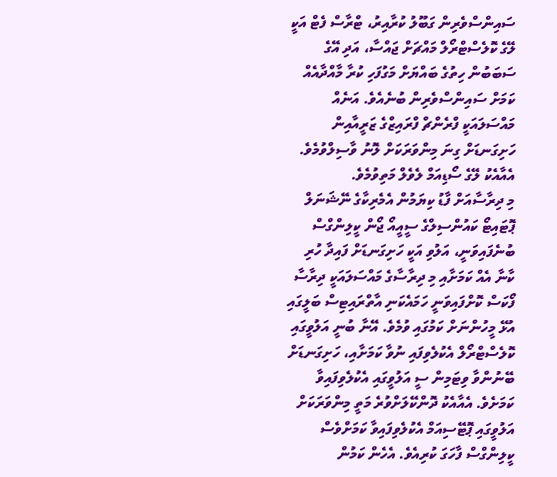ސައިންސްވެރިން ގަބޫލު ކުރާއިރު، ޓްރާސް ފެޓް އަކީ ލޭގެ ކޮލެސްޓްރޯލް މައްޗަށް ޖައްސާ، އަދި އޭގެ ސަބަބުން ހިތުގެ ބައްޔަށް މަގުފަހި ކުރާ މާއްދާއެއް ކަމަށް ސައިންސްވެރިން ބުނެއެވެ. އަނެއް މައްސަލައަކީ ފްރެންޗް ފްރައިޒްގެ ޒަރީއާއިން ހަށިގަނޑަށް ގިނަ މިންވަރަކަށް ލޮނު ވާސިލްވުމެވެ. އެއާއެކު ލޭގެ ސޯޑިއަމް ލެވެލް މަތިވުމެވެ.
މި ދިރާސާއަށް ފާޑު ކިޔަމުން އެމެރިކާގެ ނޭޝަނަލް ޕޮޓައިޓޯ ކައުންސިލްގެ ސީއީއޯ ޖޯން ކީލިންގްސް ބުނެފައިވަނީ، އަލުވި އަކީ ހަށިގަނޑަށް ފައިދާ ހުރި ކާނާ އެއް ކަމަށާއި މި ދިރާސާގެ މައްސަލައަކީ ދިރާސާ ފޯކަސް ކޮށްފައިވަނީ ހަމައެކަނި އާތްރައިޓިސް ބަލީގައި އުޅޭ މީހުންނަށް ކަމުގައި ވުމެވެ. އޭނާ ބުނީ އަލުވީގައި ކޮލެސްޓްރޯލް އެކުލެވިފައި ނުވާ ކަމަށާއި، ހަށިގަނޑަށް ބޭނުންވާ ވިޓަމިން ސީ އަލުވީގައި އެކުލެވިފައިވާ ކަމަށެވެ. އެއާއެކު ދޮންކޭލަށްވުރެ މަތީ މިންވަރަކަށް އަލުވީގައި ޕޮޓޭސިއަމް އެކުލެވިފައިވާ ކަމަށްވެސް ކީލިންގްސް ފާހަގަ ކުރިއެވެ. އެހެން ކަމުން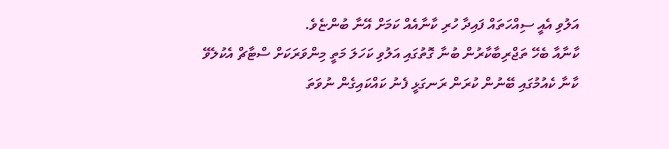އަލުވި އެއީ ސިއްހަތައް ފައިދާ ހުރި ކާނާއެއް ކަމަށް އޭނާ ބުންޏެވެ.
ކާނާއާ ބެހޭ ތަޖްރިބާކާރުން ބުނާ ގޮތުގައި އަލުވި ކަހަލަ މަތީ މިންވަރަކަށް ސްޓާޗް އެކުލެވޭ ކާނާ ކެއުމުގައި ބޭނުން ކުރަން ރަނގަޅީ ފެނު ކައްކައިގެން ނުވަތަ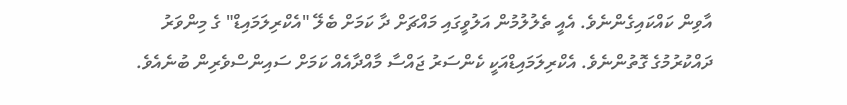އާވިން ކައްކައިގެންނެވެ. އެއީ ތެލުލުމުން އަލުވީގައި މައްޗަށް ދާ ކަމަށް ބެލޭ "އެކްރިލަމައިޑް" ގެ މިންވަރު ދައްކުރުމުގެ ގޮތުންނެވެ. އެކްރިލަމައިޑްއަކީ ކެންސަރު ޖައްސާ މާއްދާއެއް ކަމަށް ސައިންސްވެރިން ބުނެއެވެ.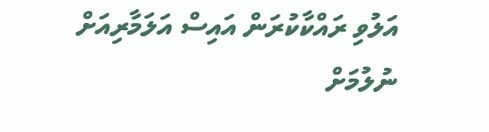އަލުވި ރައްކާކުރަން އައިސް އަލަމާރިއަށް ނުލުމަށް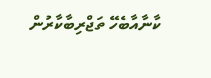ކާނާއާބެހޭ ތަޖްރިބާކާރުން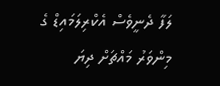ލަފާ ދެނީވެސް އެކްރިލަމައިޑް ގެ މިންވަރު މައްޗަށް ދިޔަ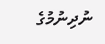ނުދިނުމުގެ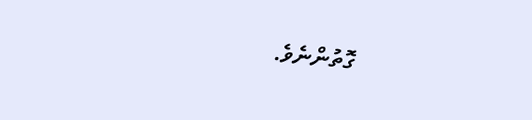ގޮތުންނެވެ.